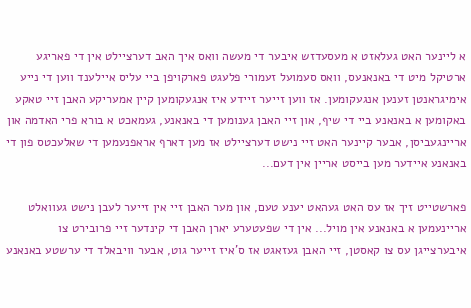א ליינער האט געלאזט א מעסעדזש איבער די מעשה וואס איך האב דערציילט אין די פאריגע ארטיקל מיט די באנאנעס, וואס סעמועל זעמורי פלעגט פארקויפן ביי עליס איילענד ווען די נייע אימיגראנטן זענען אנגעקומען. אז ווען זייער זיידע איז אנגעקומען קיין אמעריקע האבן זיי טאקע באקומען א באנאנע ביי די שיף, און זיי האבן גענומען די באנאנע, געמאכט א בורא פרי האדמה און אריינגעביסן, אבער קיינער האט זיי נישט דערציילט אז מען דארף אראפנעמען די שאלעכטס פון די באנאנע איידער מען בייסט אריין אין דעם...

פארשטייט זיך אז עס האט געהאט יענע טעם, און מער האבן זיי אין זייער לעבן נישט געוואלט אריינעמען א באנאנע אין מויל... אין די שפעטערע יארן האבן די קינדער זיי פרובירט צו איבערצייגן עס צו קאסטן, זיי האבן געזאגט אז ס'איז זייער גוט, אבער וויבאלד די ערשטע באנאנע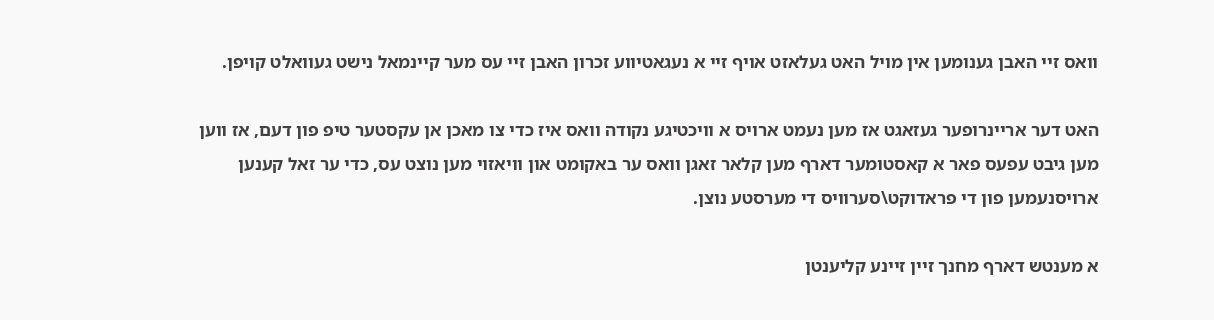וואס זיי האבן גענומען אין מויל האט געלאזט אויף זיי א נעגאטיווע זכרון האבן זיי עס מער קיינמאל נישט געוואלט קויפן.

האט דער אריינרופער געזאגט אז מען נעמט ארויס א וויכטיגע נקודה וואס איז כדי צו מאכן אן עקסטער טיפ פון דעם, אז ווען מען גיבט עפעס פאר א קאסטומער דארף מען קלאר זאגן וואס ער באקומט און וויאזוי מען נוצט עס, כדי ער זאל קענען ארויסנעמען פון די פראדוקט\סערוויס די מערסטע נוצן.

א מענטש דארף מחנך זיין זיינע קליענטן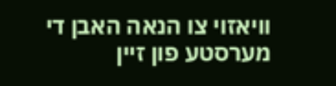וויאזוי צו הנאה האבן די מערסטע פון זיין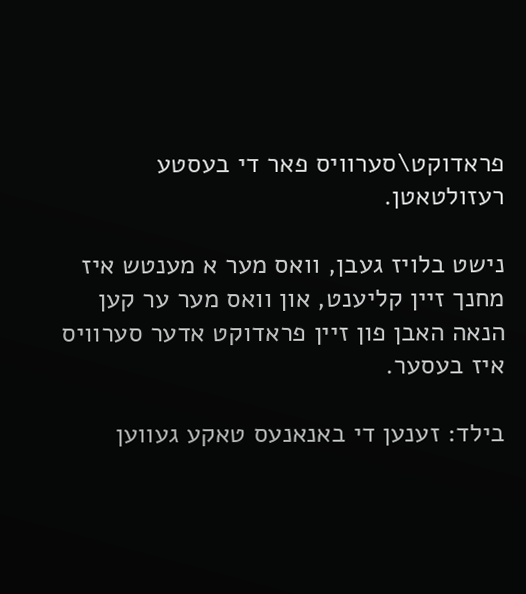פראדוקט\סערוויס פאר די בעסטע רעזולטאטן.

נישט בלויז געבן, וואס מער א מענטש איז מחנך זיין קליענט, און וואס מער ער קען הנאה האבן פון זיין פראדוקט אדער סערוויס איז בעסער.

בילד: זענען די באנאנעס טאקע געווען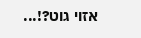אזוי גוט?!...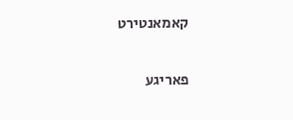קאמאנטירט

פאריגע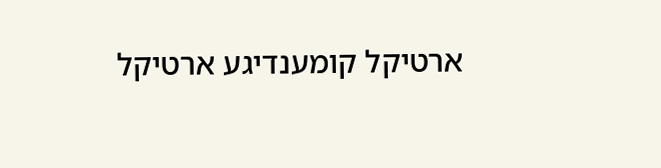ארטיקל קומענדיגע ארטיקל